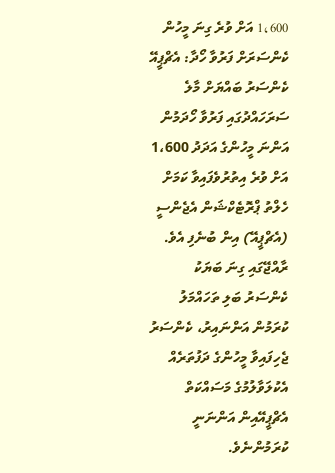1،600 އަށް ވުރެ ގިނަ މީހުން ކެންސަރަށް ފަރުވާ ހޯދާ: އެޗްޕީއޭ
ކެންސަރު ބައްޔަށް މާލެ ސަރަހައްދުގައި ފަރުވާ ހޯދަމުން އަންނަ މީހުންގެ އަދަދު 1،600 އަށް ވުރެ އިތުރުވެފައިވާ ކަމަށް ހެލްތު ޕްރޮޓެކްޝަން އެޖެންސީ (އެޗްޕީއޭ) އިން ބުނެފި އެވެ.
ރާއްޖޭގައި ގިނަ ބަޔަކު ކެންސަރު ބަލި ތަހައްމަލު ކުރަމުން އަންނައިރު، ކެންސަރު ޖެހިފައިވާ މީހުންގެ ދަފުތަރެއް އެކުލަވާލުމުގެ މަސައްކަތް އެޗްޕީއޭއިން އަންނަނީ ކުރަމުންނެވެ.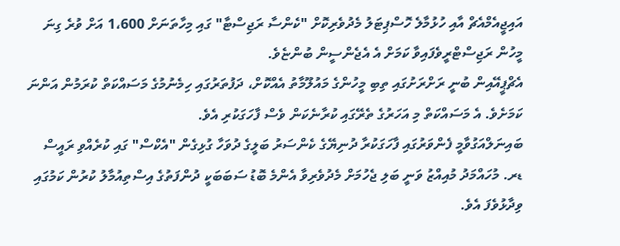އައިޖީއެމްއެޗް އާއި ހުޅުމާލެ ހޮސްޕިޓަލު މެދުވެރިކޮށް "ކެންސާ ރަޖިސްޓާ" ގައި މިހާތަނަށް 1،600 އަށް ވުރެ ގިނަ މީހުން ރަޖިސްޓްރީވެފައިވާ ކަމަށް އެ އެޖެންސީން ބުންޏެވެ.
އެޗްޕީއޭއިން ބުނީ ރަށްރަށުގައި ތިބި މީހުންގެ މައުލޫމާތު އެއްކޮށް، ދަފުތަރުގައި ހިމެނުމުގެ މަސައްކަތް ކުރަމުން އަންނަ ކަމަށެވެ. އެ މަސައްކަތް މި އަހަރުގެ ތެރޭގައި ކުރާނެކަން ވެސް ފާހަގަކުރި އެވެ.
ބައިނަލްއަގުވާމީ ފެންވަރުގައި ފާހަގަކުރާ ދުނިޔޭގެ ކެންސަރު ބަލީގެ ދުވަހާ ގުޅިގެން "އެކްސް" ގައި ކުރެއްވި ރައީސް ޑރ. މުހައްމަދު މުއިއްޒު ވަނީ ބަލި ޖެހުމަށް މެދުވެރިވާ އެންމެ ބޮޑު ސަބަބަކީ ދުންފަތުގެ އިސްތިއުމާލު ކުރުން ކަމުގައި ވިދާޅުވެފަ އެވެ.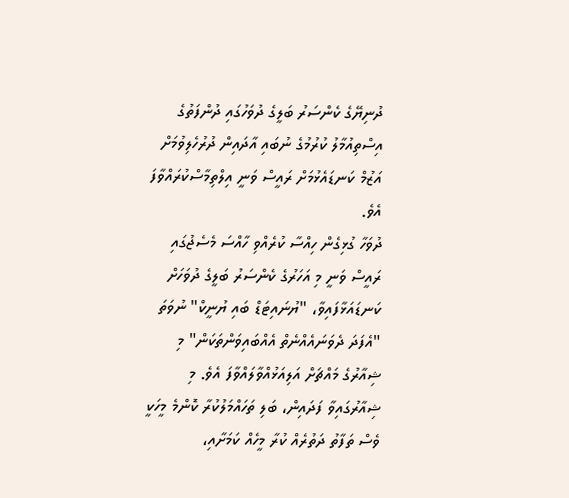ދުނިޔޭގެ ކެންސަރު ބަލީގެ ދުވަހުގައި ދުންފަތުގެ އިސްތިއުމާލު ކުރުމުގެ ނުބައި އާދައިން ދުރުހެލިވުމަށް އަޒުމް ކަނޑައެޅުމަށް ރައީސް ވަނީ އިލްތިމާސްކުރައްވާފަ އެވެ.
ދުވަހާ ގުޅިގެން ހިއްސާ ކުރެއްވި ހާއްސަ މެސެޖުގައި ރައީސް ވަނީ މި އަހަރުގެ ކެންސަރު ބަލީގެ ދުވަހަށް ކަނޑައަޅާފައިވާ، "ޔުނައިޓަޑް ބައި ޔުނީކް" ނުވަތަ "އެފަދަ ދެވަނައެއްނެތް އެއްބައިވަންތަކަން" މި ޝިއާރުގެ މައްޗަށް އަލިއަޅުއްވާލައްވާފަ އެވެ. މި ޝިއާރުގައިވާ ފަދައިން، ބަލި ތަހައްމަލުކުރާ ކޮންމެ މީހަކީ ވެސް ތަފާތު ދަތުރެއް ކުރާ މީހެއް ކަމަށާއި،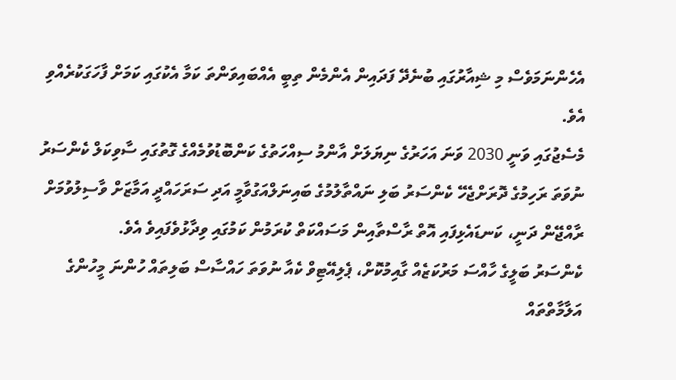އެހެންނަމަވެސް މި ޝިއާރުގައި ބުނެދޭ ފަދައިން އެންމެން ތިބީ އެއްބައިވަންތަ ކަމާ އެކުގައި ކަމަށް ފާހަގަކުރެއްވި އެވެ.
މެސެޖުގައި ވަނީ 2030 ވަނަ އަހަރުގެ ނިޔަލަށް އާންމު ސިއްހަތުގެ ކަންބޮޑުވުމެއްގެ ގޮތުގައި ސާވިކަލް ކެންސަރު ނުވަތަ ރަހިމުގެ ދޮރަށްޖެހޭ ކެންސަރު ބަލި ނައްތާލުމުގެ ބައިނަލްއަގުވާމީ އަދި ސަރަހައްދީ އަމާޒަށް ވާސިލުވުމަށް ރާއްޖޭން ދަނީ، ކަނޑައެޅިފައި އޮތް ރާސްތާއިން މަސައްކަތް ކުރަމުން ކަމުގައި ވިދާޅުވެފައިވެ އެވެ.
ކެންސަރު ބަލީގެ ހާއްސަ މަރުކަޒެއް ގާއިމުކޮށް، ޕެލިއޭޓިވް ކެއާ ނުވަތަ ހައްސާސް ބަލިތައް ހުންނަ މީހުންގެ އަލާމާތްތައް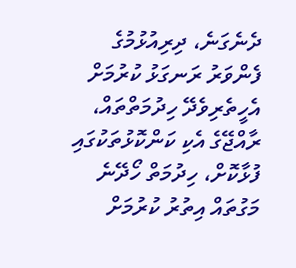ދެނެގަނެ، ދިރިއުޅުމުގެ ފެންވަރު ރަނގަޅު ކުރުމަށް އެހީތެރިވެދޭ ހިދުމަތްތައް، ރާއްޖޭގެ އެކި ކަންކޮޅުތަކުގައި ފުޅާކޮށް، ހިދުމަތް ހޯދޭނެ މަގުތައް އިތުރު ކުރުމަށް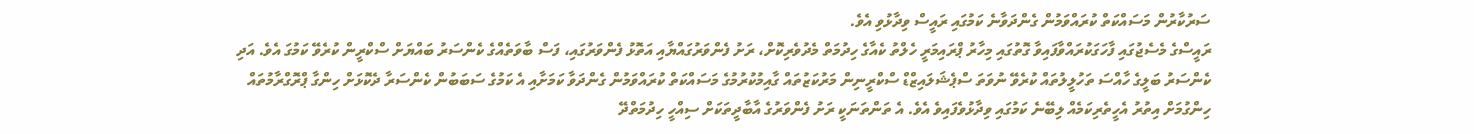ސަރުކާރުން މަސައްކަތް ކުރައްވަމުން ގެންދަވާނެ ކަމުގައި ރައީސް ވިދާޅުވި އެވެ.
ރައީސްގެ މެސެޖުގައި ފާހަގަކުރައްވާފައިވާ ގޮތުގައި މިހާރު ޕްރައިމަރީ ހެލްތު ކެއާގެ ހިދުމަތް މެދުވެރިކޮށް، ރަށު ފެންވަރުގައްޔާއި އަތޮޅު ފެންވަރުގައި، ފަސް ބާވަތެއްގެ ކެންސަރު ބައްޔަށް ސްކްރީން ކުރެވޭ ކަމުގަ އެވެ. އަދި ކެންސަރު ބަލީގެ ހާއްސަ ތަހުލީލުތައް ކުރެވޭ ނުވަތަ ސްޕެޝަލައިޒްޑް ސްކްރީނިން މަރުކަޒުތައް ގާއިމުކުރުމުގެ މަސައްކަތް ކުރައްވަމުން ގެންދަވާ ކަމަށާއި އެ ކަމުގެ ސަބަބުން ކެންސަރާ ދެކޮޅަށް ހިންގާ ޕްރޮގްރާމުތައް ހިންގުމަށް އިތުރު އެހީތެރިކަމެއް ލިބޭނެ ކަމުގައި ވިދާޅުވެފައިވެ އެވެ. އެ ތަންތަނަކީ ރަށު ފެންވަރުގެ އާބާދީތަކަށް ސިއްހީ ހިދުމަތްދޭ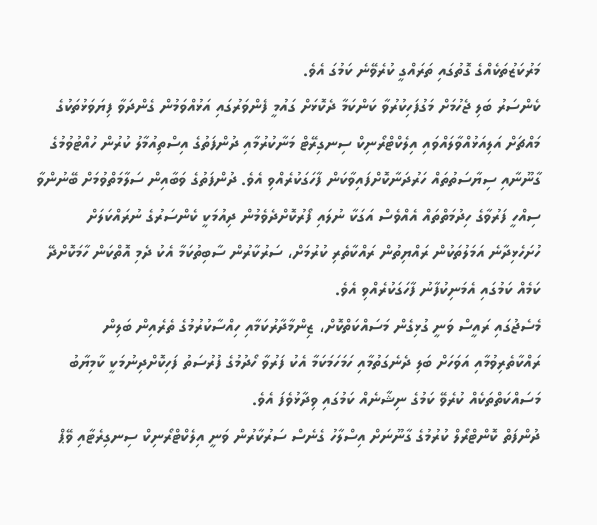މަރުކަޒުތަކެއްގެ ގޮތުގައި ތަރައްގީ ކުރެވޭނެ ކަމުގަ އެވެ.
ކެންސަރު ބަލި ޖެހުމަށް މަގުފަހިކުރުވާ ކަންކަމާ ދެކޮޅަށް ގައުމީ ފެންވަރުގައި އަޅުއްވަމުން ގެންދަވާ ފިޔަވަޅުތަކުގެ މައްޗަށް އަލިއަޅުއްވާލައްވައި އިލެކްޓްރޯނިކް ސިނގިރޭޓް މަނާކުރުމާއި ދުންފަތުގެ އިސްތިއުމާލު ކުރުން ހުއްޓުވުމުގެ ގާނޫނާއި ސިޔާސަތުތައް ހަރުދަނާކޮށްފައިވާކަން ފާހަގަކުރެއްވި އެވެ. ދުންފަތުގެ ވަބާއިން ސަލާމަތްވުމަށް ބޭނުންވާ ސިއްހީ ފަރުވާގެ ހިދުމަތްތައް އެއްވެސް އަގަކާ ނުލައި ފޯރުކޮށްދެވެމުން ދިއުމަކީ ކެންސަރުގެ ނުރައްކަލަށް ހުށަހެޅިދާނެ އަމަލުތަކުން ރައްޔިތުން ރައްކާތެރި ކުރުމަށް، ސަރުކާރުން ސާބިތުކަމާ އެކު ދެމި އޮތްކަން ހާމަކޮށްދޭ ކަމެއް ކަމުގައި އެމަނިކުފާނު ފާހަގަކުރެއްވި އެވެ.
މެސެޖުގައި ރައީސް ވަނީ ގުޅިގެން މަސައްކަތްކޮށް، ޒިންމާދާރުކަމާއި ހިއްސާކުރުމުގެ ތެރެއިން ބަލިން ރައްކާތެރިވުމާއި އަވަހަށް ބަލި ދެނެގަތުމާއި ހަމަހަމަކަމާ އެކު ފަރުވާ ހޯދުމުގެ ފުރުސަތު ފަހިކޮށްދިނުމަކީ ކާމިޔާބު މަސައްކަތްތަކެއް ކުރެވޭ ކަމުގެ ނިޝާނެއް ކަމުގައި ވިދާޅުވެފަ އެވެ.
ދުންފަތް ކޮންޓްރޯލް ކުރުމުގެ ގާނޫނަށް އިސްލާހު ގެނެސް ސަރުކާރުން ވަނީ އިލެކްޓްރޯނިކް ސިނގިރެޓާއި ވޭޕް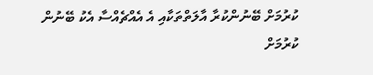ކުރުމަށް ބޭނުންކުރާ އާލަތްތަކާއި އެ އެއްޗެއްސާ އެކު ބޭނުން ކުރުމަށް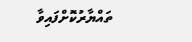ތައްޔާރުކޮށްފައިވާ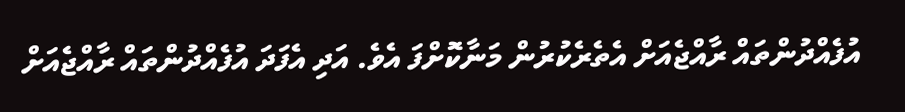އުފެއްދުންތައް ރާއްޖެއަށް އެތެރެކުރުން މަނާކޮށްފަ އެވެ. އަދި އެފަދަ އުފެއްދުންތައް ރާއްޖެއަށް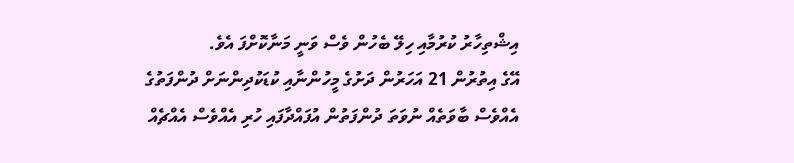އިޝްތިހާރު ކުރުމާއި ހިލޭ ބެހުން ވެސް ވަނީ މަނާކޮށްފަ އެވެ.
އޭގެ އިތުރުން 21 އަހަރުން ދަށުގެ މީހުންނާއި ކުޑަކުދިންނަށް ދުންފަތުގެ އެއްވެސް ބާވަތެއް ނުވަތަ ދުންފަތުން އުފައްދާފައި ހުރި އެއްވެސް އެއްޗެއް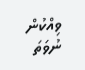ވިއްކުން ނުވަތަ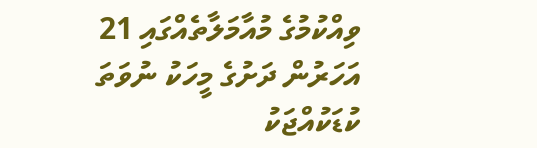ވިއްކުމުގެ މުއާމަލާތެއްގައި 21 އަހަރުން ދަށުގެ މީހަކު ނުވަތަ ކުޑަކުއްޖަކު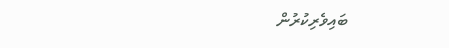ބައިވެރިކުރުން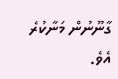ގާނޫނުން މަނާކުރެ އެވެ.